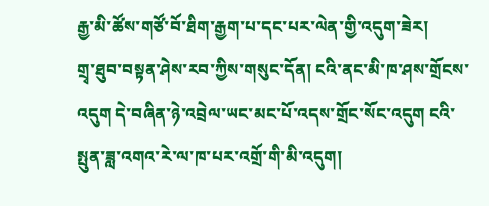རྒྱ་མི་ཚོས་གཙོ་བོ་ཐིག་རྒྱག་པ་དང་པར་ལེན་གྱི་འདུག་ཟེར།
གྲྭ་ཐུབ་བསྟན་ཤེས་རབ་ཀྱིས་གསུང་དོན། ངའི་ནང་མི་ཁ་ཤས་གྲོངས་འདུག དེ་བཞིན་ཉེ་འབྲེལ་ཡང་མང་པོ་འདས་གྲོང་སོང་འདུག ངའི་སྤུན་ཟླ་འགའ་རེ་ལ་ཁ་པར་འགྲོ་གི་མི་འདུག།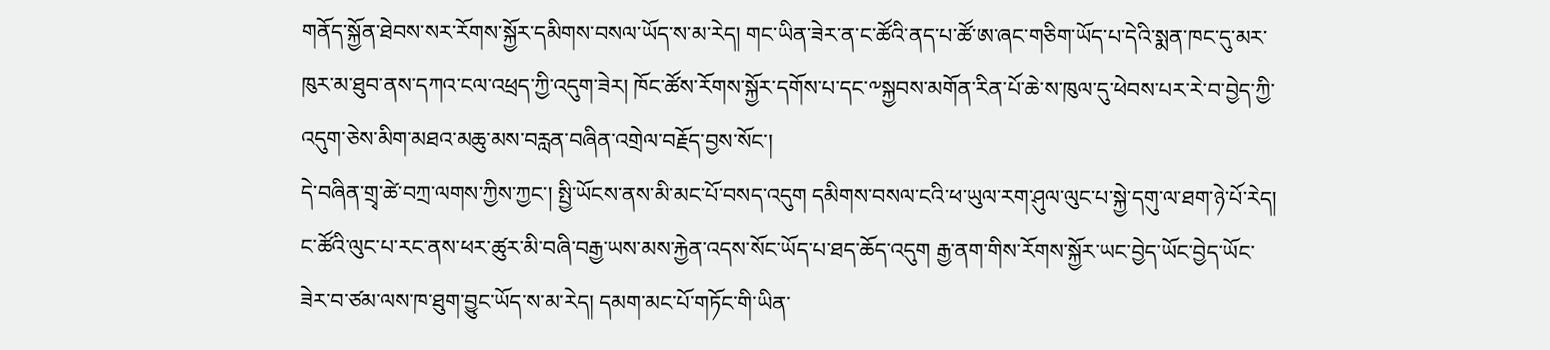གནོད་སྐྱོན་ཐེབས་སར་རོགས་སྐྱོར་དམིགས་བསལ་ཡོད་ས་མ་རེད། གང་ཡིན་ཟེར་ན་ང་ཚོའི་ནད་པ་ཚོ་ཨ་ཞང་གཅིག་ཡོད་པ་དེའི་སྨན་ཁང་དུ་མར་ཁུར་མ་ཐུབ་ནས་དཀའ་ངལ་འཕྲད་ཀྱི་འདུག་ཟེར། ཁོང་ཚོས་རོགས་སྐྱོར་དགོས་པ་དང་༸སྐྱབས་མགོན་རིན་པོ་ཆེ་ས་ཁུལ་དུ་ཕེབས་པར་རེ་བ་བྱེད་ཀྱི་འདུག་ཅེས་མིག་མཐའ་མཆུ་མས་བརླན་བཞིན་འགྲེལ་བརྗོད་བྱས་སོང་།
དེ་བཞིན་གྲྭ་ཚེ་བཀྲ་ལགས་ཀྱིས་ཀྱང་། སྤྱི་ཡོངས་ནས་མི་མང་པོ་བསད་འདུག དམིགས་བསལ་ངའི་ཕ་ཡུལ་རག་ཤུལ་ལུང་པ་སྐྱེ་དགུ་ལ་ཐག་ཉེ་པོ་རེད། ང་ཚོའི་ལུང་པ་རང་ནས་ཕར་ཚུར་མི་བཞི་བརྒྱ་ཡས་མས་རྐྱེན་འདས་སོང་ཡོད་པ་ཐད་ཆོད་འདུག རྒྱ་ནག་གིས་རོགས་སྐྱོར་ཡང་བྱེད་ཡོང་བྱེད་ཡོང་ཟེར་བ་ཙམ་ལས་ཁ་ཐུག་བྱུང་ཡོད་ས་མ་རེད། དམག་མང་པོ་གཏོང་གི་ཡིན་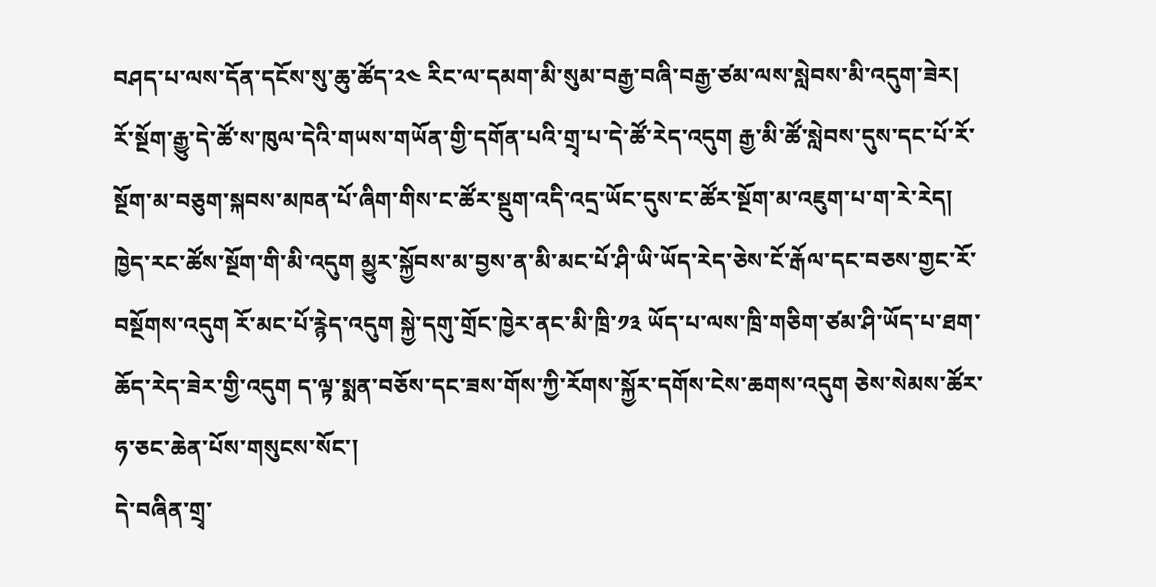བཤད་པ་ལས་དོན་དངོས་སུ་ཆུ་ཚོད་༢༤ རིང་ལ་དམག་མི་སུམ་བརྒྱ་བཞི་བརྒྱ་ཙམ་ལས་སླེབས་མི་འདུག་ཟེར། རོ་སྔོག་རྒྱུ་དེ་ཚོ་ས་ཁུལ་དེའི་གཡས་གཡོན་གྱི་དགོན་པའི་གྲྭ་པ་དེ་ཚོ་རེད་འདུག རྒྱ་མི་ཚོ་སླེབས་དུས་དང་པོ་རོ་སྔོག་མ་བཅུག་སྐབས་མཁན་པོ་ཞིག་གིས་ང་ཚོར་སྡུག་འདི་འདྲ་ཡོང་དུས་ང་ཚོར་སྔོག་མ་འཇུག་པ་ག་རེ་རེད། ཁྱེད་རང་ཚོས་སྔོག་གི་མི་འདུག མྱུར་སྐྱོབས་མ་བྱས་ན་མི་མང་པོ་ཤི་ཡི་ཡོད་རེད་ཅེས་ངོ་རྒོལ་དང་བཅས་གྱང་རོ་བསྔོགས་འདུག རོ་མང་པོ་རྙེད་འདུག སྐྱེ་དགུ་གྲོང་ཁྱེར་ནང་མི་ཁྲི་༡༣ ཡོད་པ་ལས་ཁྲི་གཅིག་ཙམ་ཤི་ཡོད་པ་ཐག་ཆོད་རེད་ཟེར་གྱི་འདུག ད་ལྟ་སྨན་བཅོས་དང་ཟས་གོས་ཀྱི་རོགས་སྐྱོར་དགོས་ངེས་ཆགས་འདུག ཅེས་སེམས་ཚོར་ཧ་ཅང་ཆེན་པོས་གསུངས་སོང་།
དེ་བཞིན་གྲྭ་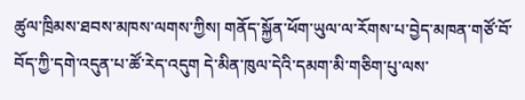ཚུལ་ཁྲིམས་ཐབས་མཁས་ལགས་ཀྱིས། གནོད་སྐྱོན་ཕོག་ཡུལ་ལ་རོགས་པ་བྱེད་མཁན་གཙོ་བོ་བོད་ཀྱི་དགེ་འདུན་པ་ཚོ་རེད་འདུག དེ་མིན་ཁུལ་དེའི་དམག་མི་གཅིག་པུ་ལས་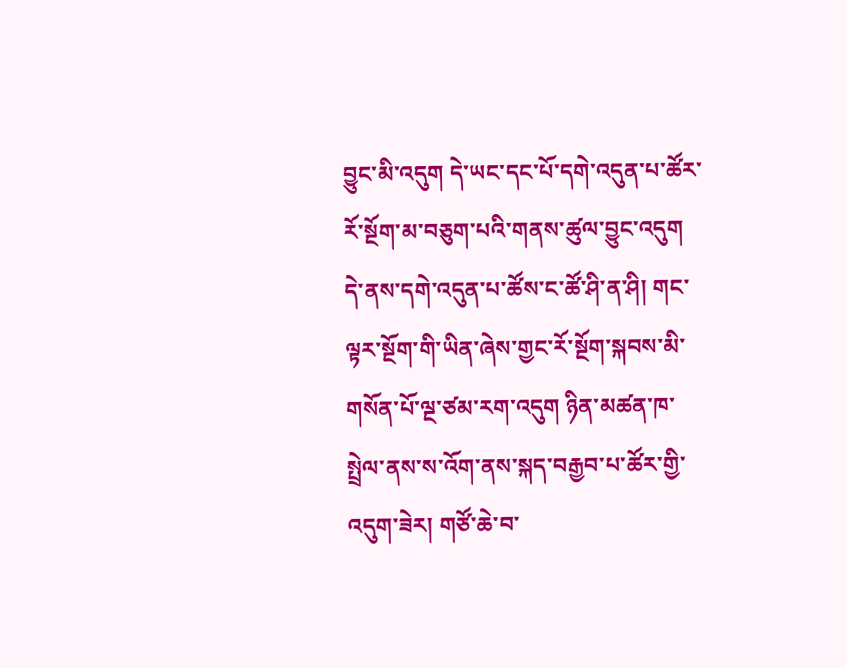བྱུང་མི་འདུག དེ་ཡང་དང་པོ་དགེ་འདུན་པ་ཚོར་རོ་སྔོག་མ་བཅུག་པའི་གནས་ཚུལ་བྱུང་འདུག དེ་ནས་དགེ་འདུན་པ་ཚོས་ང་ཚོ་ཤི་ན་ཤི། གང་ལྟར་སྔོག་གི་ཡིན་ཞེས་གྱང་རོ་སྔོག་སྐབས་མི་གསོན་པོ་ལྔ་ཙམ་རག་འདུག ཉིན་མཚན་ཁ་སྤྲེལ་ནས་ས་འོག་ནས་སྐད་བརྒྱབ་པ་ཚོར་གྱི་འདུག་ཟེར། གཙོ་ཆེ་བ་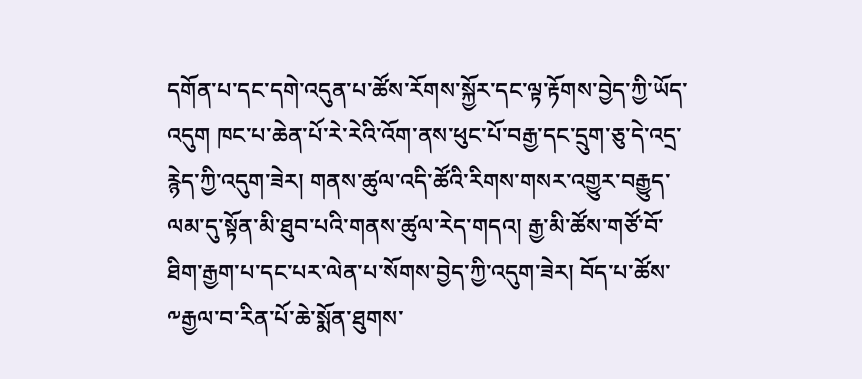དགོན་པ་དང་དགེ་འདུན་པ་ཚོས་རོགས་སྐྱོར་དང་ལྟ་རྟོགས་བྱེད་ཀྱི་ཡོད་འདུག ཁང་པ་ཆེན་པོ་རེ་རེའི་འོག་ནས་ཕུང་པོ་བརྒྱ་དང་དྲུག་ཅུ་དེ་འདྲ་རྙེད་ཀྱི་འདུག་ཟེར། གནས་ཚུལ་འདི་ཚོའི་རིགས་གསར་འགྱུར་བརྒྱུད་ལམ་དུ་སྟོན་མི་ཐུབ་པའི་གནས་ཚུལ་རེད་གདའ། རྒྱ་མི་ཚོས་གཙོ་བོ་ཐིག་རྒྱག་པ་དང་པར་ལེན་པ་སོགས་བྱེད་ཀྱི་འདུག་ཟེར། བོད་པ་ཚོས་༸རྒྱལ་བ་རིན་པོ་ཆེ་སྨོན་ཐུགས་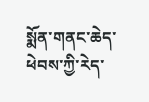སྨོན་གནང་ཆེད་ཕེབས་ཀྱི་རེད་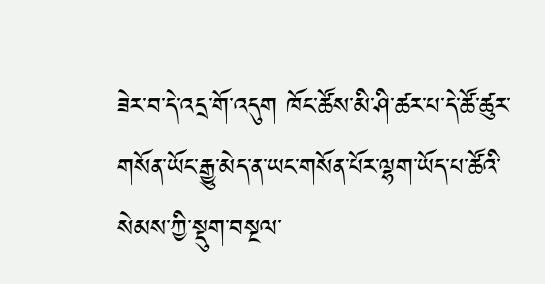ཟེར་བ་དེ་འདྲ་གོ་འདུག ཁོང་ཚོས་མི་ཤི་ཚར་པ་དེ་ཚོ་ཚུར་གསོན་ཡོང་རྒྱུ་མེད་ན་ཡང་གསོན་པོར་ལྷག་ཡོད་པ་ཚོའི་སེམས་ཀྱི་སྡུག་བསྔལ་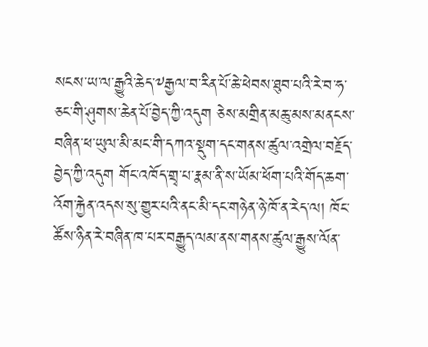སངས་ཡ་ལ་རྒྱུའི་ཆེད་༸རྒྱལ་བ་རིན་པོ་ཆེ་ཕེབས་ཐུབ་པའི་རེ་བ་ཧ་ཅང་གི་ཤུགས་ཆེན་པོ་བྱེད་ཀྱི་འདུག ཅེས་མགྲིན་མཆུ་མས་མནངས་བཞིན་ཕ་ཡུལ་མི་མང་གི་དཀའ་སྡུག་དང་གནས་ཚུལ་འགྲེལ་བརྗོད་བྱེད་ཀྱི་འདུག གོང་འཁོད་གྲྭ་པ་རྣམ་ནི་ས་ཡོམ་ཕོག་པའི་གོད་ཆག་འོག་རྐྱེན་འདས་སུ་གྱུར་པའི་ནང་མི་དང་གཉེན་ཉེ་ཁོ་ན་རེད་ལ། ཁོང་ཚོས་ཉིན་རེ་བཞིན་ཁ་པར་བརྒྱུད་ལམ་ནས་གནས་ཚུལ་རྒྱུས་ལོན་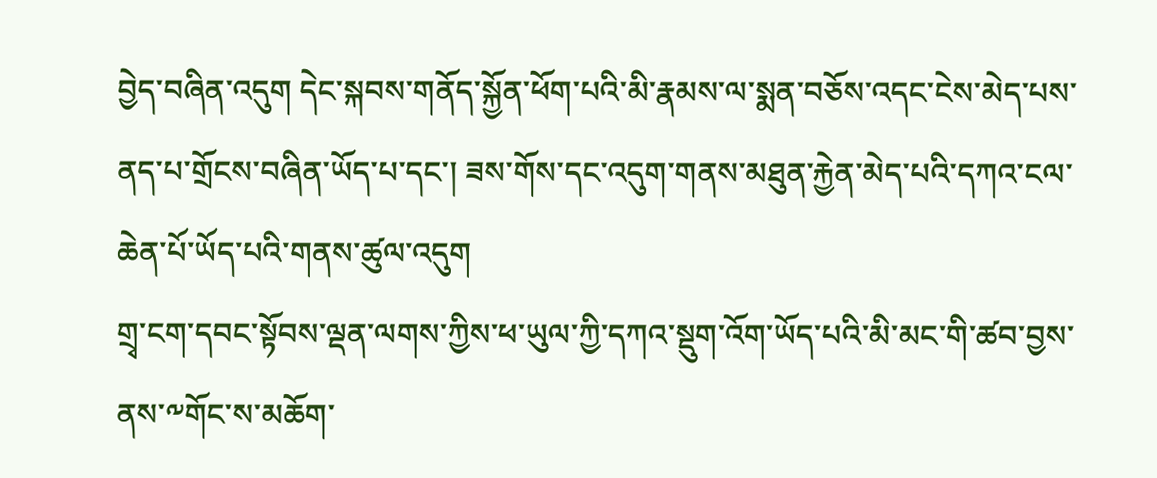བྱེད་བཞིན་འདུག དེང་སྐབས་གནོད་སྐྱོན་ཕོག་པའི་མི་རྣམས་ལ་སྨན་བཅོས་འདང་ངེས་མེད་པས་ནད་པ་གྲོངས་བཞིན་ཡོད་པ་དང་། ཟས་གོས་དང་འདུག་གནས་མཐུན་རྐྱེན་མེད་པའི་དཀའ་ངལ་ཆེན་པོ་ཡོད་པའི་གནས་ཚུལ་འདུག
གྲྭ་ངག་དབང་སྟོབས་ལྡན་ལགས་ཀྱིས་ཕ་ཡུལ་ཀྱི་དཀའ་སྡུག་འོག་ཡོད་པའི་མི་མང་གི་ཚབ་བྱས་ནས་༸གོང་ས་མཆོག་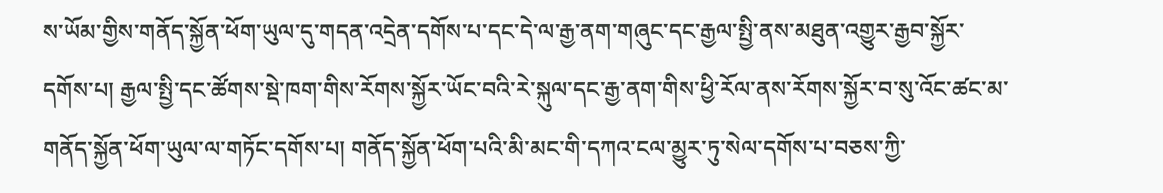ས་ཡོམ་གྱིས་གནོད་སྐྱོན་ཕོག་ཡུལ་དུ་གདན་འདྲེན་དགོས་པ་དང་དེ་ལ་རྒྱ་ནག་གཞུང་དང་རྒྱལ་སྤྱི་ནས་མཐུན་འགྱུར་རྒྱབ་སྐྱོར་དགོས་པ། རྒྱལ་སྤྱི་དང་ཚོགས་སྡེ་ཁག་གིས་རོགས་སྐྱོར་ཡོང་བའི་རེ་སྐུལ་དང་རྒྱ་ནག་གིས་ཕྱི་རོལ་ནས་རོགས་སྐྱོར་བ་སུ་འོང་ཚང་མ་གནོད་སྐྱོན་ཕོག་ཡུལ་ལ་གཏོང་དགོས་པ། གནོད་སྐྱོན་ཕོག་པའི་མི་མང་གི་དཀའ་ངལ་མྱུར་ཏུ་སེལ་དགོས་པ་བཅས་ཀྱི་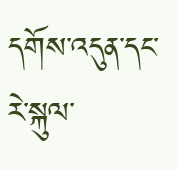དགོས་འདུན་དང་རེ་སྐུལ་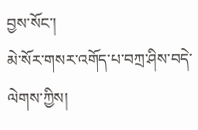བྱས་སོང་།
མེ་སོར་གསར་འགོད་པ་བཀྲ་ཤིས་བདེ་ལེགས་ཀྱིས།